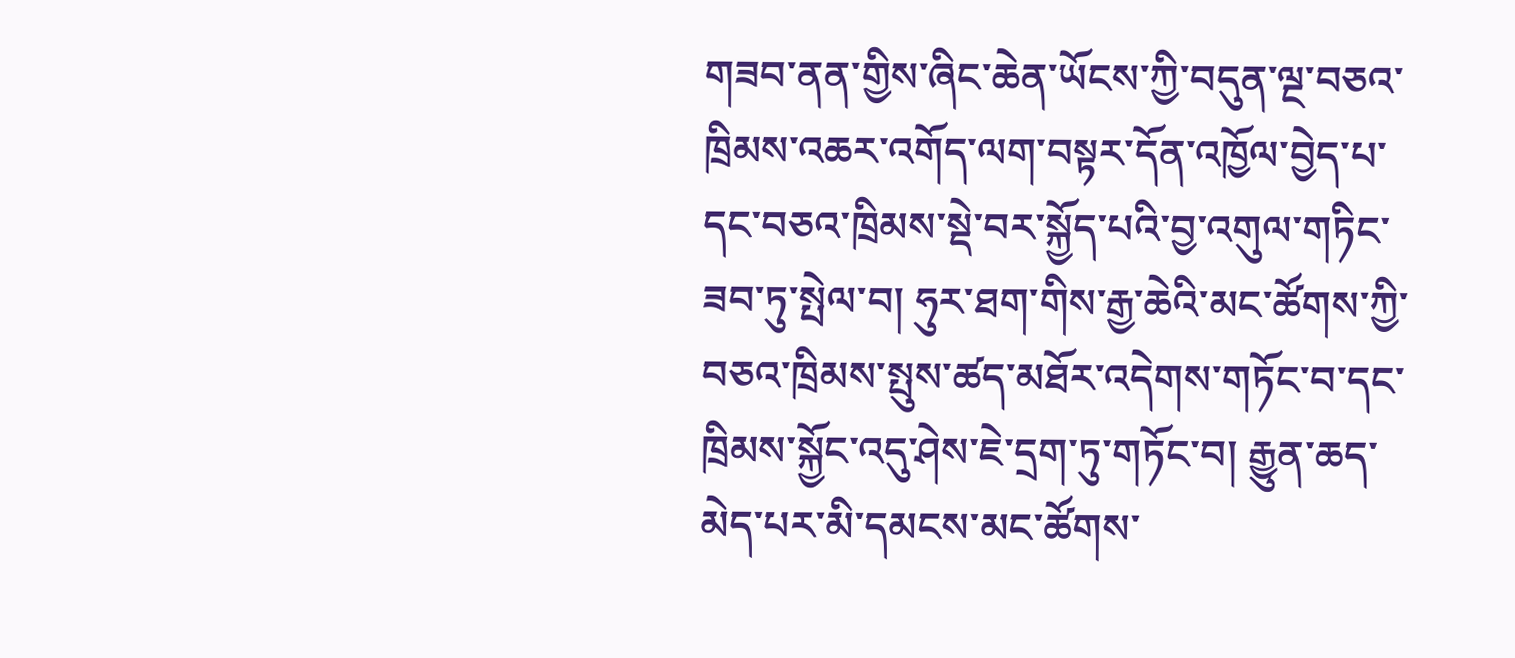གཟབ་ནན་གྱིས་ཞིང་ཆེན་ཡོངས་ཀྱི་བདུན་ལྔ་བཅའ་ཁྲིམས་འཆར་འགོད་ལག་བསྟར་དོན་འཁྱོལ་བྱེད་པ་དང་བཅའ་ཁྲིམས་སྡེ་བར་སྐྱོད་པའི་བྱ་འགུལ་གཏིང་ཟབ་ཏུ་སྤེལ་བ། ཧུར་ཐག་གིས་རྒྱ་ཆེའི་མང་ཚོགས་ཀྱི་བཅའ་ཁྲིམས་སྤུས་ཚད་མཐོར་འདེགས་གཏོང་བ་དང་ཁྲིམས་སྐྱོང་འདུ་ཤེས་ཇེ་དྲག་ཏུ་གཏོང་བ། རྒྱུན་ཆད་མེད་པར་མི་དམངས་མང་ཚོགས་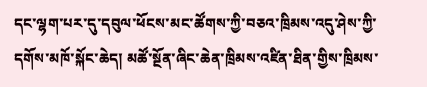དང་ལྷག་པར་དུ་དབུལ་ཕོངས་མང་ཚོགས་ཀྱི་བཅའ་ཁྲིམས་འདུ་ཤེས་ཀྱི་དགོས་མཁོ་སྐོང་ཆེད། མཚོ་སྔོན་ཞིང་ཆེན་ཁྲིམས་འཛིན་ཐིན་གྱིས་ཁྲིམས་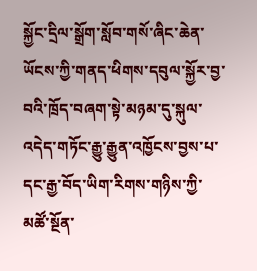སྐྱོང་དྲིལ་སྒྲོག་སློབ་གསོ་ཞིང་ཆེན་ཡོངས་ཀྱི་གནད་ཕིགས་དབུལ་སྐྱོར་བྱ་བའི་ཁྲོད་བཞག་སྟེ་མཉམ་དུ་སྐུལ་འདེད་གཏོང་རྒྱུ་རྒྱུན་འཁྱོངས་བྱས་པ་དང་རྒྱ་བོད་ཡིག་རིགས་གཉིས་ཀྱི་མཚོ་སྔོན་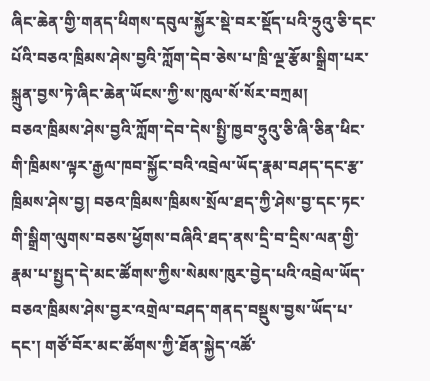ཞིང་ཆེན་གྱི་གནད་ཕིགས་དབུལ་སྐྱོར་སྡེ་བར་སྡོད་པའི་ཧྲུའུ་ཅི་དང་པོའི་བཅའ་ཁྲིམས་ཤེས་བྱའི་ཀློག་དེབ་ཅེས་པ་ཁྲི་ལྔ་རྩོམ་སྒྲིག་པར་སྐྲུན་བྱས་ཏེ་ཞིང་ཆེན་ཡོངས་ཀྱི་ས་ཁུལ་སོ་སོར་བཀྲམ།
བཅའ་ཁྲིམས་ཤེས་བྱའི་ཀློག་དེབ་དེས་སྤྱི་ཁྱབ་ཧྲུའུ་ཅི་ཞི་ཅིན་ཕིང་གི་ཁྲིམས་ལྟར་རྒྱལ་ཁབ་སྐྱོང་བའི་འབྲེལ་ཡོད་རྣམ་བཤད་དང་རྩ་ཁྲིམས་ཤེས་བྱ། བཅའ་ཁྲིམས་ཁྲིམས་སྲོལ་ཐད་ཀྱི་ཤེས་བྱ་དང་ཏང་གི་སྒྲིག་ལུགས་བཅས་ཕྱོགས་བཞིའི་ཐད་ནས་དྲི་བ་དྲིས་ལན་གྱི་རྣམ་པ་སྤྱད་དེ་མང་ཚོགས་ཀྱིས་སེམས་ཁུར་བྱེད་པའི་འབྲེལ་ཡོད་བཅའ་ཁྲིམས་ཤེས་བྱར་འགྲེལ་བཤད་གནད་བསྡུས་བྱས་ཡོད་པ་དང་། གཙོ་བོར་མང་ཚོགས་ཀྱི་ཐོན་སྐྱེད་འཚོ་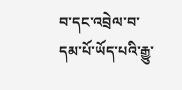བ་དང་འབྲེལ་བ་དམ་པོ་ཡོད་པའི་རྒྱུ་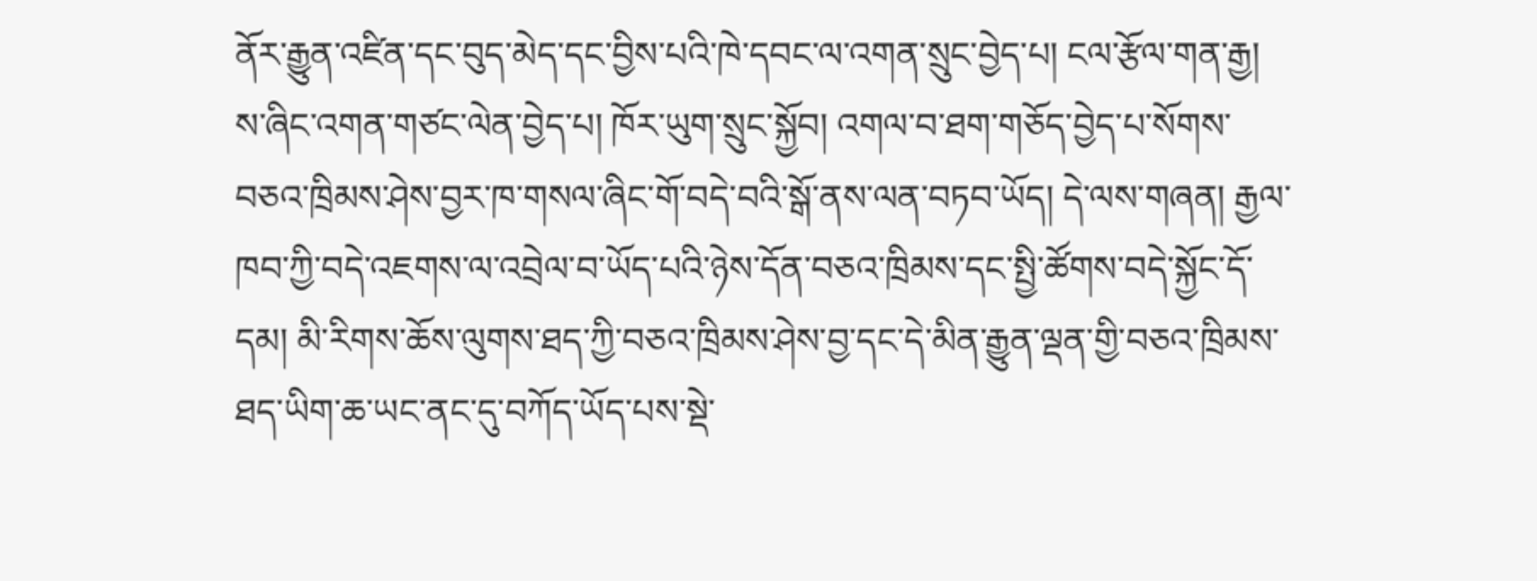ནོར་རྒྱུན་འཛིན་དང་བུད་མེད་དང་བྱིས་པའི་ཁེ་དབང་ལ་འགན་སྲུང་བྱེད་པ། ངལ་རྩོལ་གན་རྒྱ། ས་ཞིང་འགན་གཙང་ལེན་བྱེད་པ། ཁོར་ཡུག་སྲུང་སྐྱོབ། འགལ་བ་ཐག་གཅོད་བྱེད་པ་སོགས་བཅའ་ཁྲིམས་ཤེས་བྱར་ཁ་གསལ་ཞིང་གོ་བདེ་བའི་སྒོ་ནས་ལན་བཏབ་ཡོད། དེ་ལས་གཞན། རྒྱལ་ཁབ་ཀྱི་བདེ་འཇགས་ལ་འབྲེལ་བ་ཡོད་པའི་ཉེས་དོན་བཅའ་ཁྲིམས་དང་སྤྱི་ཚོགས་བདེ་སྐྱོང་དོ་དམ། མི་རིགས་ཆོས་ལུགས་ཐད་ཀྱི་བཅའ་ཁྲིམས་ཤེས་བྱ་དང་དེ་མིན་རྒྱུན་ལྡན་གྱི་བཅའ་ཁྲིམས་ཐད་ཡིག་ཆ་ཡང་ནང་དུ་བཀོད་ཡོད་པས་སྡེ་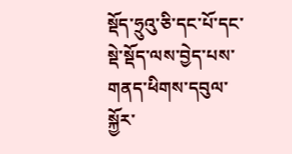སྡོད་ཧྲུའུ་ཅི་དང་པོ་དང་སྡེ་སྡོད་ལས་བྱེད་པས་གནད་ཕིགས་དབུལ་སྐྱོར་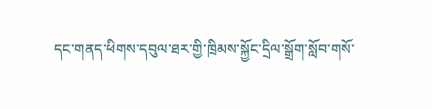དང་གནད་ཕིགས་དབུལ་ཐར་གྱི་ཁྲིམས་སྐྱོང་དྲིལ་སྒྲོག་སློབ་གསོ་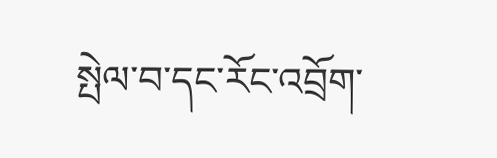སྤེལ་བ་དང་རོང་འབྲོག་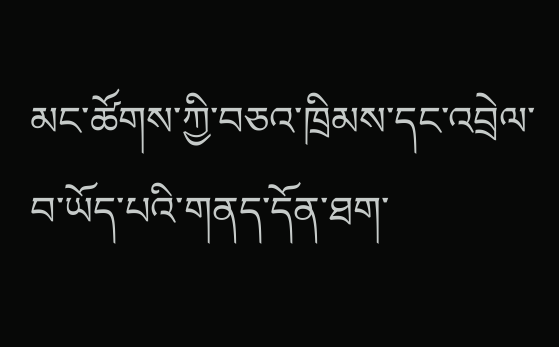མང་ཚོགས་ཀྱི་བཅའ་ཁྲིམས་དང་འབྲེལ་བ་ཡོད་པའི་གནད་དོན་ཐག་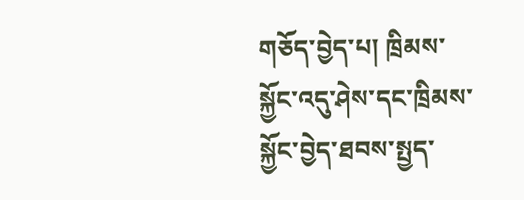གཅོད་བྱེད་པ། ཁྲིམས་སྐྱོང་འདུ་ཤེས་དང་ཁྲིམས་སྐྱོང་བྱེད་ཐབས་སྤྱད་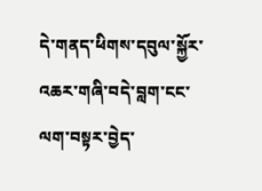དེ་གནད་ཕིགས་དབུལ་སྐྱོར་འཆར་གཞི་བདེ་བླག་ངང་ལག་བསྟར་བྱེད་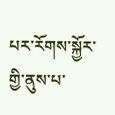པར་རོགས་སྐྱོར་གྱི་ནུས་པ་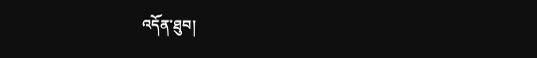འདོན་ཐུབ།